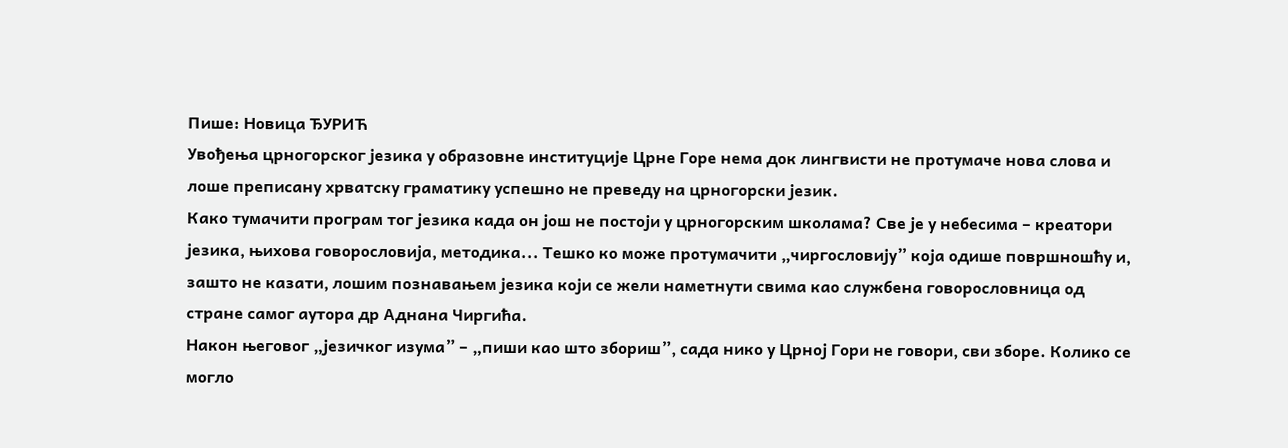Пише: Новица ЂУРИЋ
Увођења црногорског језика у образовне институције Црне Горе нема док лингвисти не протумаче нова слова и лоше преписану хрватску граматику успешно не преведу на црногорски језик.
Како тумачити програм тог језика када он још не постоји у црногорским школама? Све је у небесима – креатори језика, њихова говорословија, методика... Тешко ко може протумачити „чиргословију” која одише површношћу и, зашто не казати, лошим познавањем језика који се жели наметнути свима као службена говорословница од стране самог аутора др Аднана Чиргића.
Након његовог „језичког изума” – „пиши као што збориш”, сада нико у Црној Гори не говори, сви зборе. Колико се могло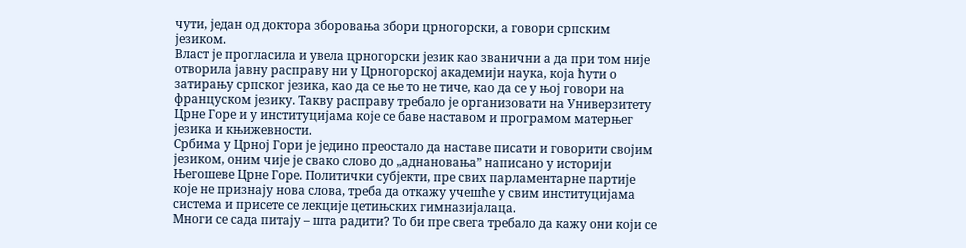чути, један од доктора зборовања збори црногорски, а говори српским језиком.
Власт је прогласила и увела црногорски језик као званични а да при том није отворила јавну расправу ни у Црногорској академији наука, која ћути о затирању српског језика, као да се ње то не тиче, као да се у њој говори на француском језику. Такву расправу требало је организовати на Универзитету Црне Горе и у институцијама које се баве наставом и програмом матерњег језика и књижевности.
Србима у Црној Гори је једино преостало да наставе писати и говорити својим језиком, оним чије је свако слово до „аднановања” написано у историји Његошеве Црне Горе. Политички субјекти, пре свих парламентарне партије које не признају нова слова, треба да откажу учешће у свим институцијама система и присете се лекције цетињских гимназијалаца.
Многи се сада питају – шта радити? То би пре свега требало да кажу они који се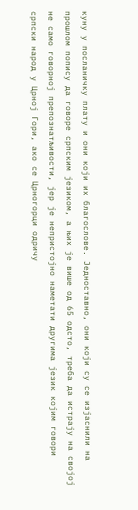куну у посланичку плату и они који их благослове. Једноставно, они који су се изјаснили на прошлом попису да говоре српским језиком, а њих је више од 65 одсто, треба да истрају на својој не само говорној препознатљивости, јер је непристојно наметати другима језик којим говори српски народ у Црној Гори, ако се Црногорци одричу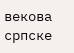векова српске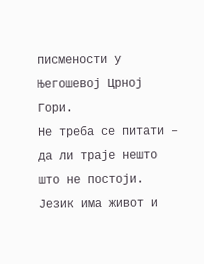писмености у Његошевој Црној Гори.
Не треба се питати – да ли траје нешто што не постоји. Језик има живот и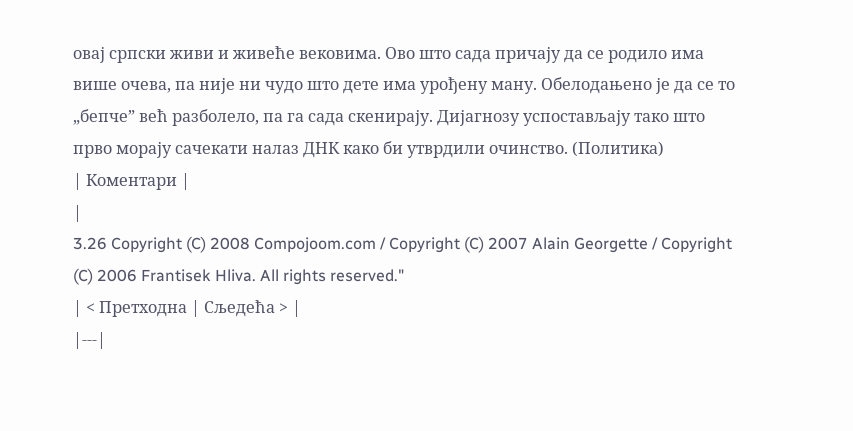овај српски живи и живеће вековима. Ово што сада причају да се родило има више очева, па није ни чудо што дете има урођену ману. Обелодањено је да се то „бепче” већ разболело, па га сада скенирају. Дијагнозу успостављају тако што прво морају сачекати налаз ДНК како би утврдили очинство. (Политика)
| Коментари |
|
3.26 Copyright (C) 2008 Compojoom.com / Copyright (C) 2007 Alain Georgette / Copyright (C) 2006 Frantisek Hliva. All rights reserved."
| < Претходна | Сљедећа > |
|---|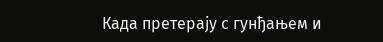Када претерају с гунђањем и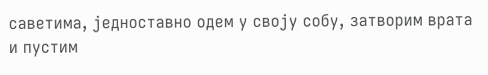саветима, једноставно одем у своју собу, затворим врата и пустим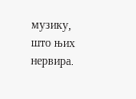музику, што њих нервира.